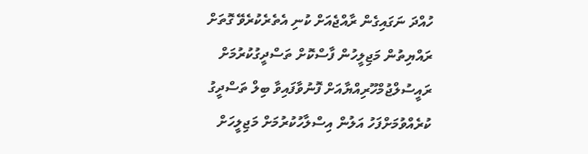ހުއްދަ ނަގައިގެން ރާއްޖެއަށް ކުނި އެތެރެކުރެވޭ ގޮތަށް ރައްޔިތުން މަޖިލީހުން ފާސްކޮށް ތަސްދީގުކުރުމަށް ރައީސުލްޖުމްހޫރިއްޔާއަށް ފޮނުވާފައިވާ ބިލް ތަސްދީގު ކުރެއްވުމަށްފަހު އަލުން އިސްލާހުކުރުމަށް މަޖިލީހަށް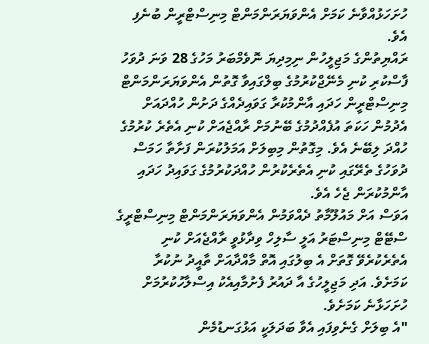ހުށަހަޅުއްވާނެ ކަމަށް އެންވަޔަރަންމަންޓް މިނިސްޓްރީން ބުނެފި އެވެ.
ރައްޔިތުންގެ މަޖިލީހުން ނިމިދިޔަ ނޮވެމްބަރު މަހުގެ 28 ވަނަ ދުވަހު ފާސްކުރި ކުނި މެނޭޖްކުރުމުގެ ބިލްގައިވާ ގޮތުން އެންވަޔަރަންމަންޓް މިނިސްޓްރީން ހަދައި އާންމުކުރާ ގަވައިދެއްގެ ދަށުން ހުއްދައަށް އެދުމުން ހަކަތަ އުފެއްދުމުގެ ބޭނުމަށް ރާއްޖެއަށް ކުނި އެތެރެ ކުރުމުގެ ހުއްދަ ލިބޭނެ އެވެ. މިގޮތުން މިބިލަށް އަމަލުކުރަން ފަށާތާ ހަމަސް ދުވަހުގެ ތެރޭގައި ކުނި އެތެރެކުރުން ހުއްދަކުރުމުގެ ގަވައިދު ހަދައި އާންމުކުރަން ޖެހެ އެވެ.
އަވަސް އަށް މައުލޫމާތު ދެއްވަމުން އެންވަޔަރަންމަންޓް މިނިސްޓްރީގެ ސްޓޭޓް މިނިސްޓަރު އަލީ ސާލިހް ވިދާޅުވީ ރާއްޖެއަށް ކުނި އެތެރެކުރެވޭ ގޮތަށް އެ ބިލުގައި އޮތް މާއްދާއަށް ތާއީދު ނުކުރާ ކަމަށެވެ. އަދި މަޖިލީހުގެ އާ ދައުރު ފެށުމާއިއެކު އިސްލާހުކުރުމަށް ހުށަހަޅާނެ ކަމަށެވެ.
"އެ ބިލަށް ގެނެވިފައި އެވާ ބަދަލަކީ އަޅުގަނޑުމެން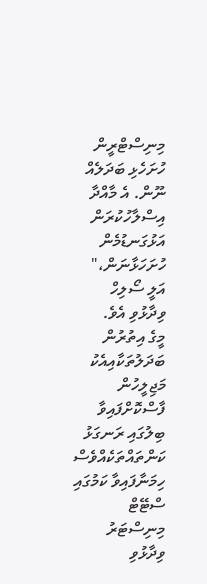މިނިސްޓްރީން ހުށަހެޅި ބަދަލެއް ނޫން. އެ މާއްދާ އިސްލާހުކުރަން އަޅުގަނޑުމެން ހުށަހަޅާނަން،" އަލީ ސޯލިހް ވިދާޅުވި އެވެ.
މީގެ އިތުރުން ބަދަލުތަކާއިއެކު މަޖިލީހުން ފާސްކޮށްފައިވާ ބިލުގައި ރަނގަޅު ކަންތައްތަކެއްވެސް ހިމަނާފައިވާ ކަމުގައި ސްޓޭޓް މިނިސްޓަރު ވިދާޅުވި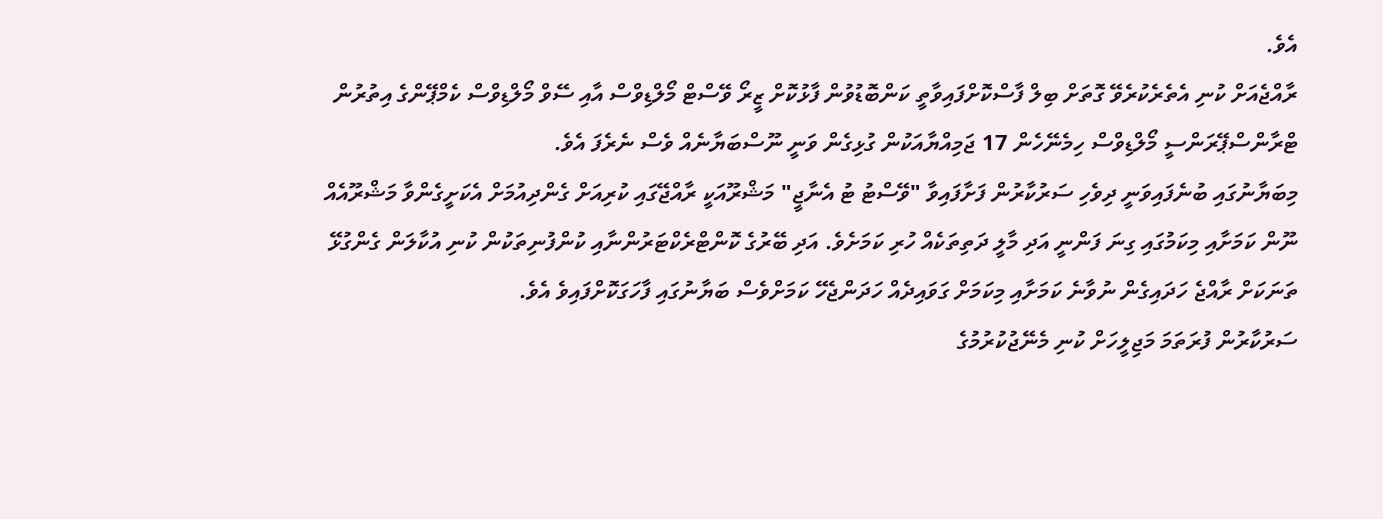އެވެ.
ރާއްޖެއަށް ކުނި އެތެރެކުރެވޭ ގޮތަށް ބިލް ފާސްކޮށްފައިވާތީ ކަންބޮޑުވުން ފާޅުކޮށް ޒީރޯ ވޭސްޓް މޯލްޑިވްސް އާއި ސޭވް މޯލްޑިވްސް ކެމްޕޭންގެ އިތުރުން ޓްރާންސްޕޭރަންސީ މޯލްޑިވްސް ހިމެނޭހެން 17 ޖަމިއްޔާއަކުން ގުޅިގެން ވަނީ ނޫސްބަޔާނެއް ވެސް ނެރެފަ އެވެ.
މިބަޔާނުގައި ބުނެފައިވަނީ ދިވެހި ސަރުކާރުން ފަށާފައިވާ "ވޭސްޓު ޓު އެނާޖީ" މަޝްރޫއަކީ ރާއްޖޭގައި ކުރިއަށް ގެންދިއުމަށް އެކަށީގެންވާ މަޝްރޫއެއް ނޫން ކަމަށާއި މިކަމުގައި ގިނަ ފަންނީ އަދި މާލީ ދަތިތަކެއް ހުރި ކަމަށެވެ. އަދި ބޭރުގެ ކޮންޓްރެކްޓަރުންނާއި ކުންފުނިތަކުން ކުނި އުކާލަން ގެންގުޅޭ ތަނަކަށް ރާއްޖެ ހަދައިގެން ނުވާނެ ކަމަށާއި މިކަމަށް ގަވައިދެއް ހަދަންޖެހޭ ކަމަށްވެސް ބަޔާނުގައި ފާހަގަކޮށްފައިވެ އެވެ.
ސަރުކާރުން ފުރަތަމަ މަޖިލީހަށް ކުނި މެނޭޖުކުރުމުގެ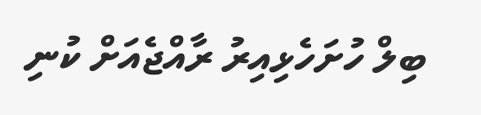ބިލް ހުށަހެޅިއިރު ރާއްޖެއަށް ކުނި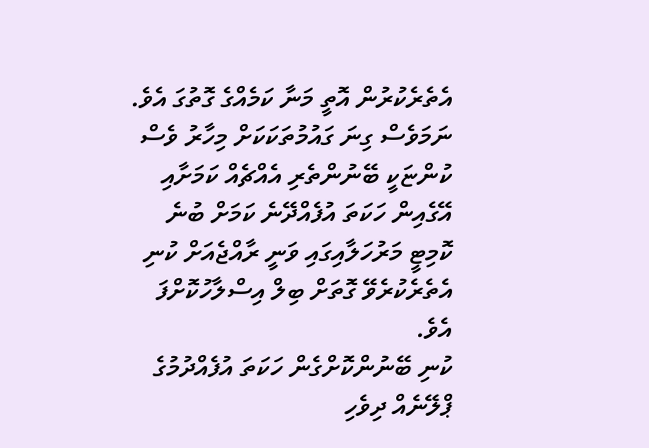އެތެރެކުރުން އޮތީ މަނާ ކަމެއްގެ ގޮތުގަ އެވެ. ނަމަވެސް ގިނަ ގައުމުތަކަކަށް މިހާރު ވެސް ކުންޏަކީ ބޭނުންތެރި އެއްޗެއް ކަމަށާއި އޭގެއިން ހަކަތަ އުފެއްދޭނެ ކަމަށް ބުނެ ކޮމިޓީ މަރުހަލާއިގައި ވަނީ ރާއްޖެއަށް ކުނި އެތެރެކުރެވޭ ގޮތަށް ބިލް އިސްލާހުކޮށްފަ އެވެ.
ކުނި ބޭނުންކޮށްގެން ހަކަތަ އުފެއްދުމުގެ ޕްލޭނެއް ދިވެހި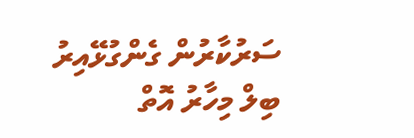ސަރުކާރުން ގެންގުޅޭއިރު ބިލް މިހާރު އޮތް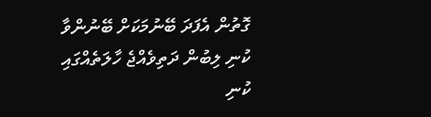ގޮތުން އެފަދަ ބޭނުމަކަށް ބޭނުންވާ ކުނި ލިބުން ދަތިވެއްޖެ ހާލަތެއްގައި ކުނި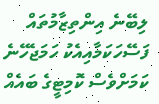ލިބޭނެ އިންތިޒާމުތައް ފަސޭހަކަމާއިއެކު ހަމަޖެހޭނެ ކަމަށްވެސް ކޮމިޓީގެ ބައެއް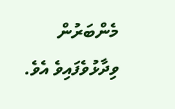މެންބަރުން ވިދާޅުވެފައިވެ އެވެ.